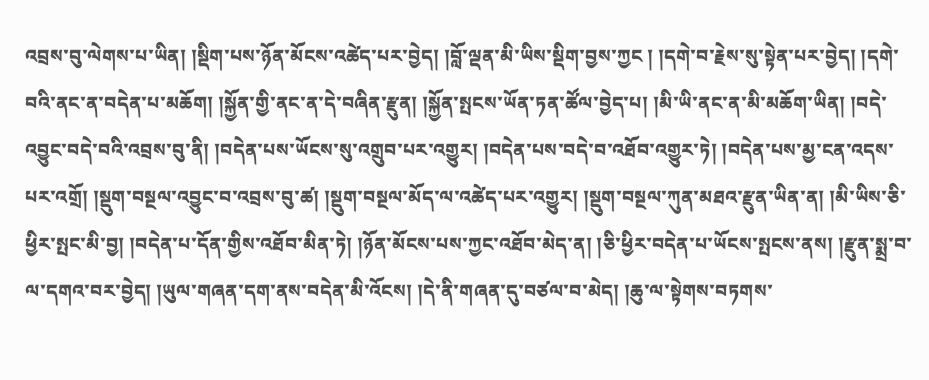འབྲས་བུ་ལེགས་པ་ཡིན། །སྡིག་པས་ཉོན་མོངས་འཚེད་པར་བྱེད། །བློ་ལྡན་མི་ཡིས་སྡིག་བྱས་ཀྱང ། །དགེ་བ་རྗེས་སུ་སྟེན་པར་བྱེད། །དགེ་བའི་ནང་ན་བདེན་པ་མཆོག། །སྐྱོན་གྱི་ནང་ན་དེ་བཞིན་རྫུན། །སྐྱོན་སྤངས་ཡོན་ཏན་ཚོལ་བྱེད་པ། །མི་ཡི་ནང་ན་མི་མཆོག་ཡིན། །བདེ་འབྱུང་བདེ་བའི་འབྲས་བུ་ནི། །བདེན་པས་ཡོངས་སུ་འགྲུབ་པར་འགྱུར། །བདེན་པས་བདེ་བ་འཐོབ་འགྱུར་ཏེ། །བདེན་པས་མྱ་ངན་འདས་པར་འགྲོ། །སྡུག་བསྔལ་འབྱུང་བ་འབྲས་བུ་ཚ། །སྡུག་བསྔལ་མོད་ལ་འཚེད་པར་འགྱུར། །སྡུག་བསྔལ་ཀུན་མཐའ་རྫུན་ཡིན་ན། །མི་ཡིས་ཅི་ཕྱིར་སྤང་མི་བྱ། །བདེན་པ་དོན་གྱིས་འཐོབ་མིན་ཏེ། །ཉོན་མོངས་པས་ཀྱང་འཐོབ་མེད་ན། །ཅི་ཕྱིར་བདེན་པ་ཡོངས་སྤངས་ནས། །རྫུན་སྨྲ་བ་ལ་དགའ་བར་བྱེད། །ཡུལ་གཞན་དག་ནས་བདེན་མི་འོངས། །དེ་ནི་གཞན་དུ་བཙལ་བ་མེད། །ཆུ་ལ་སྟེགས་བཏགས་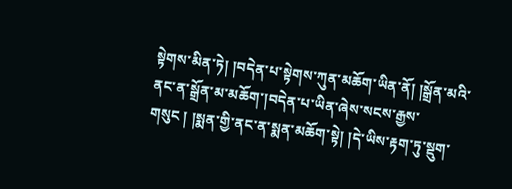སྟེགས་མིན་ཏེ། །བདེན་པ་སྟེགས་ཀུན་མཆོག་ཡིན་ནོ། །སྒྲོན་མའི་ནང་ན་སྒྲོན་མ་མཆོག་།བདེན་པ་ཡིན་ཞེས་སངས་རྒྱས་གསུང ། །སྨན་གྱི་ནང་ན་སྨན་མཆོག་སྟེ། །དེ་ཡིས་རྟག་ཏུ་སྡུག་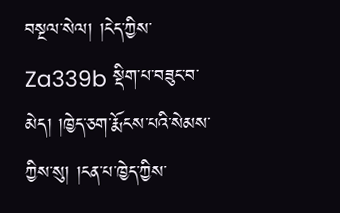བསྔལ་སེལ། །ངེད་ཀྱིས་ Za339b སྡིག་པ་བཟུང་བ་མེད། །ཁྱེད་ཅག་རྨོངས་པའི་སེམས་ཀྱིས་སུ། །ངན་པ་ཁྱེད་ཀྱིས་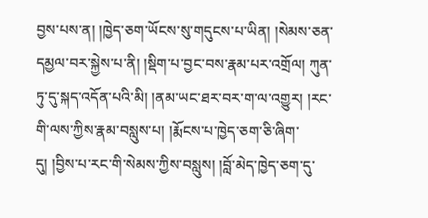བྱས་པས་ན། །ཁྱེད་ཅག་ཡོངས་སུ་གདུངས་པ་ཡིན། །སེམས་ཅན་དམྱལ་བར་སྐྱེས་པ་ནི། །སྡིག་པ་བྱང་བས་རྣམ་པར་འགྲོལ། ཀུན་ཏུ་དུ་སྐད་འདོན་པའི་མི། །ནམ་ཡང་ཐར་བར་ག་ལ་འགྱུར། །རང་གི་ལས་ཀྱིས་རྣམ་བསླུས་པ། །རྨོངས་པ་ཁྱེད་ཅག་ཅི་ཞིག་དུ། །བྱིས་པ་རང་གི་སེམས་ཀྱིས་བསླུས། །བློ་མེད་ཁྱེད་ཅག་དུ་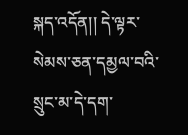སྐད་འདོན།། དེ་ལྟར་སེམས་ཅན་དམྱལ་བའི་སྲུང་མ་དེ་དག་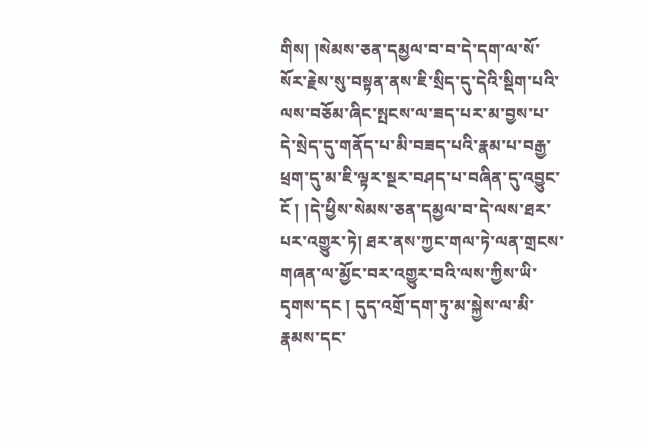གིས། །སེམས་ཅན་དམྱལ་བ་བ་དེ་དག་ལ་སོ་སོར་རྗེས་སུ་བསྟན་ནས་ཇི་སྲིད་དུ་དེའི་སྡིག་པའི་ལས་བཅོམ་ཞིང་སྤངས་ལ་ཟད་པར་མ་བྱས་པ་དེ་སྲེད་དུ་གནོད་པ་མི་བཟད་པའི་རྣམ་པ་བརྒྱ་ཕྲག་དུ་མ་ཇི་ལྟར་སྔར་བཤད་པ་བཞིན་དུ་འབྱུང་ངོ ། །དེ་ཕྱིས་སེམས་ཅན་དམྱལ་བ་དེ་ལས་ཐར་པར་འགྱུར་ཏེ། ཐར་ནས་ཀྱང་གལ་ཏེ་ལན་གྲངས་གཞན་ལ་མྱོང་བར་འགྱུར་བའི་ལས་ཀྱིས་ཡི་དྭགས་དང ། དུད་འགྲོ་དག་ཏུ་མ་སྐྱེས་ལ་མི་རྣམས་དང་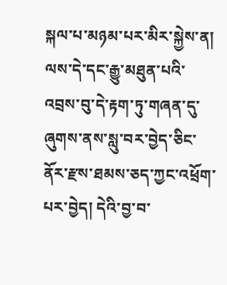སྐལ་པ་མཉམ་པར་མིར་སྐྱེས་ན། ལས་དེ་དང་རྒྱུ་མཐུན་པའི་འབྲས་བུ་དེ་རྟག་ཏུ་གཞན་དུ་ཞུགས་ནས་སླུ་བར་བྱེད་ཅིང་ནོར་རྫས་ཐམས་ཅད་ཀྱང་འཕྲོག་པར་བྱེད། དེའི་བྱ་བ་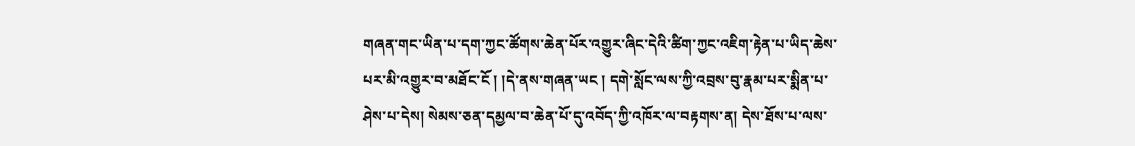གཞན་གང་ཡིན་པ་དག་ཀྱང་ཚོགས་ཆེན་པོར་འགྱུར་ཞིང་དེའི་ཚིག་ཀྱང་འཇིག་རྟེན་པ་ཡིད་ཆེས་པར་མི་འགྱུར་བ་མཐོང་ངོ ། །དེ་ནས་གཞན་ཡང ། དགེ་སློང་ལས་ཀྱི་འབྲས་བུ་རྣམ་པར་སྨིན་པ་ཤེས་པ་དེས། སེམས་ཅན་དམྱལ་བ་ཆེན་པོ་དུ་འབོད་ཀྱི་འཁོར་ལ་བརྟགས་ན། དེས་ཐོས་པ་ལས་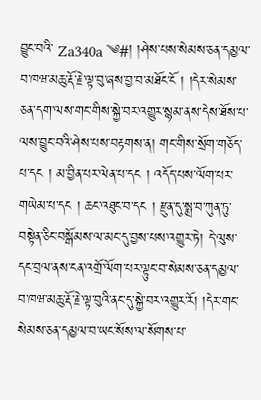བྱུང་བའི་ Za340a ༄#། །ཤེས་པས་སེམས་ཅན་དམྱལ་བ་ཁཝ་མཆུ་རྡོ་རྗེ་ལྟ་བུ་ཞས་བྱ་བ་མཐོང་ངོ ། །དེར་སེམས་ཅན་དག་ལས་གང་གིས་སྐྱེ་བར་འགྱུར་སྙམ་ནས་དེས་ཐོས་པ་ལས་བྱུང་བའི་ཤེས་པས་བརྟགས་ན། གང་གིས་སྲོག་གཅོད་པ་དང ། མ་བྱིན་པར་ལེན་པ་དང ། འདོད་པས་ལོག་པར་གཡེམ་པ་དང ། ཆང་འཐུང་བ་དང ། རྫུན་དུ་སྨྲ་བ་ཀུན་ཏུ་བསྟེན་ཅིང་བསྒོམས་ལ་མང་དུ་བྱས་པས་འགྱུར་ཏེ། དེ་ལུས་དང་བྲལ་ནས་ངན་འགྲོ་ལོག་པར་ལྟུང་བ་སེམས་ཅན་དམྱལ་བ་ཁཝ་མཆུ་རྡོ་རྗེ་ལྟ་བུའི་ནང་དུ་སྐྱེ་བར་འགྱུར་རོ། །དེར་གང་སེམས་ཅན་དམྱལ་བ་ཡང་སོས་ལ་སོགས་པ་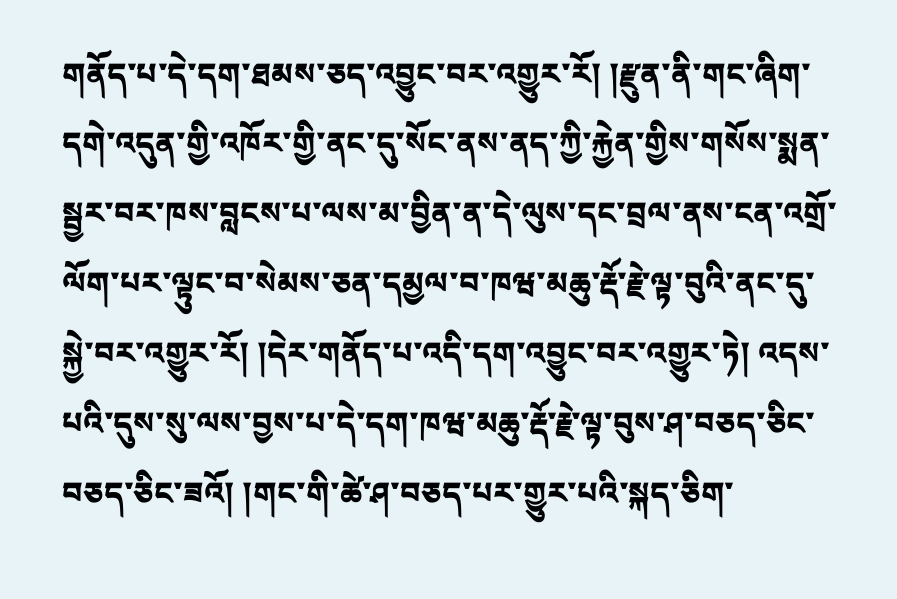གནོད་པ་དེ་དག་ཐམས་ཅད་འབྱུང་བར་འགྱུར་རོ། །རྫུན་ནི་གང་ཞིག་དགེ་འདུན་གྱི་འཁོར་གྱི་ནང་དུ་སོང་ནས་ནད་ཀྱི་རྐྱེན་གྱིས་གསོས་སྨན་སྦྱར་བར་ཁས་བླངས་པ་ལས་མ་བྱིན་ན་དེ་ལུས་དང་བྲལ་ནས་ངན་འགྲོ་ལོག་པར་ལྟུང་བ་སེམས་ཅན་དམྱལ་བ་ཁཝ་མཆུ་རྡོ་རྗེ་ལྟ་བུའི་ནང་དུ་སྐྱེ་བར་འགྱུར་རོ། །དེར་གནོད་པ་འདི་དག་འབྱུང་བར་འགྱུར་ཏེ། འདས་པའི་དུས་སུ་ལས་བྱས་པ་དེ་དག་ཁཝ་མཆུ་རྡོ་རྗེ་ལྟ་བུས་ཤ་བཅད་ཅིང་བཅད་ཅིང་ཟའོ། །གང་གི་ཚེ་ཤ་བཅད་པར་གྱུར་པའི་སྐད་ཅིག་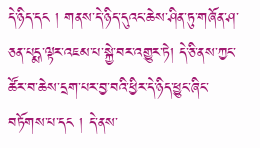དེ་ཉིད་དང ། གནས་དེ་ཉིད་དུའང་ཆེས་ཤིན་ཏུ་གཞོན་ཤ་ཅན་པདྨ་ལྟར་འཇམ་པ་སྐྱེ་བར་འགྱུར་ཏེ། དེ་ཅི་ནས་ཀྱང་ཚོར་བ་ཆེས་དྲག་པར་བྱ་བའི་ཕྱིར་དེ་ཉིད་ཕྱུང་ཞིང་བཏོགས་པ་དང ། དེ་ནས་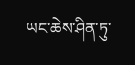ཡང་ཆེས་ཤིན་ཏུ་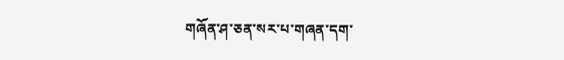གཞོན་ཤ་ཅན་སར་པ་གཞན་དག་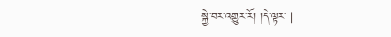སྐྱེ་བར་འགྱུར་རོ། །དེ་ལྟར་ |